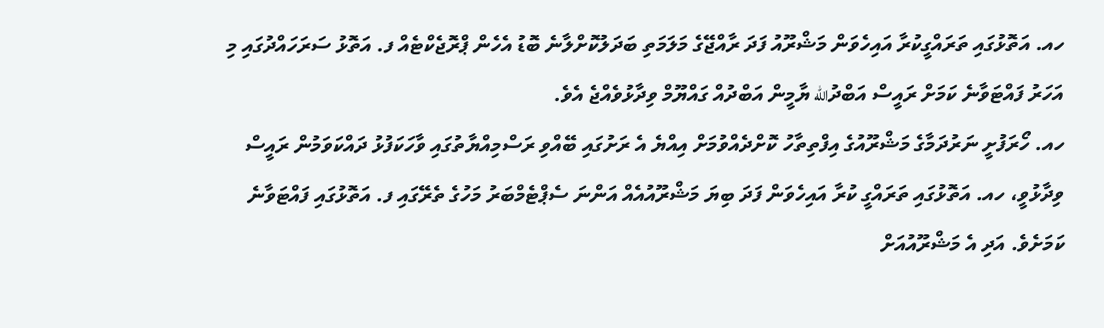ހއ. އަތޮޅުގައި ތަރައްގީކުރާ އައިހެވަން މަޝްރޫއު ފަދަ ރާއްޖޭގެ މަލަމަތި ބަދަލުކޮށްލާނެ ބޮޑު އެހެން ޕްރޮޖެކްޓެއް ފ. އަތޮޅު ސަރަހައްދުގައި މި އަހަރު ފައްޓަވާނެ ކަމަށް ރައީސް އަބްދުالله ޔާމީން އަބްދުއް ގައްޔޫމް ވިދާޅުވެއްޖެ އެވެ.
ހއ. ހޯރަފުށީ ނަރުދަމާގެ މަޝްރޫއުގެ އިފްތިތާހު ކޮށްދެއްވުމަށް އިއްޔެ އެ ރަށުގައި ބޭއްވި ރަސްމިއްޔާތުގައި ވާހަކަފުޅު ދައްކަވަމުން ރައީސް ވިދާޅުވީ، ހއ. އަތޮޅުގައި ތަރައްގީ ކުރާ އައިހެވަން ފަދަ ބިޔަ މަޝްރޫއުއެއް އަންނަ ސެޕްޓެމްބަރު މަހުގެ ތެރޭގައި ފ. އަތޮޅުގައި ފައްޓަވާނެ ކަމަށެވެ. އަދި އެ މަޝްރޫއުއަށް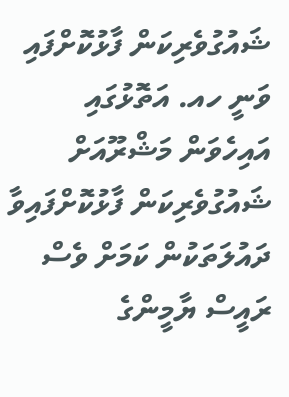ޝައުގުވެރިކަން ފާޅުކޮށްފައި ވަނީ ހއ. އަތޮޅުގައި އައިހެވަން މަޝްރޫއަށް ޝައުގުވެރިކަން ފާޅުކޮށްފައިވާ ދައުލަތަކުން ކަމަށް ވެސް ރައީސް ޔާމީންގެ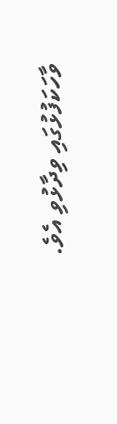ވާހަކަފުޅުގައި ވިދާޅުވި އެވެ.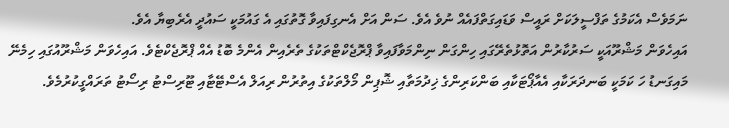ނަމަވެސް އެކަމުގެ ތަފްސީލަކަށް ރައީސް ވަޑައިގަތްފައެއް ނުވެ އެވެ. ސަން އަށް އެނގިފައިވާ ގޮތުގައި އެ ގައުމަކީ ސައުދީ އެރެބިޔާ އެވެ.
އައިހެވަން މަޝްރޫއަކީ ސަރުކާރުން އަތޮޅުތެރޭގައި ހިންގަން ނިންމަވާފައިވާ ޕްރޮޖެކްޓްތަކުގެ ތެރެއިން އެންމެ ބޮޑު އެއް ޕްރޮޖެކްޓެވެ. އައިހެވަން މަޝްރޫއުގައި ހިމެނޭ މައިގަނޑު ހަ ކަމަކީ ބަނދަރަކާއި އެއާޕޯޓަކާއި ބަންކަރިންގެ ޚިދުމަތާއި ޝޮޕިން މޯލްތަކުގެ އިތުރުން ރިއަލް އެސްޓޭޓާއި ޓޫރިސްޓު ރިސޯޓު ތަރައްގީކުރުމެވެ.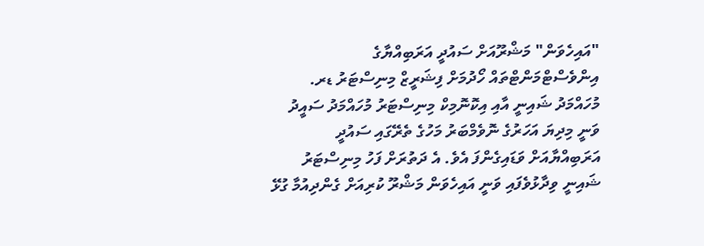"އައިހެވަން" މަޝްރޫއަށް ސައުދީ އަރަބިއްޔާގެ އިންވެސްޓްމަންޓްތައް ހޯދުމަށް ފިޝަރީޒް މިނިސްޓަރު ޑރ. މުހައްމަދު ޝައިނީ އާއި އިކޮނޮމިކް މިނިސްޓަރު މުހައްމަދު ސައީދު ވަނީ މިދިޔަ އަހަރުގެ ނޮވެމްބަރު މަހުގެ ތެރޭގައި ސައުދީ އަރަބިއްޔާއަށް ވަޑައިގެންފަ އެވެ. އެ ދަތުރަށް ފަހު މިނިސްޓަރު ޝައިނީ ވިދާޅުވެފައި ވަނީ އައިހެވަން މަޝްރޫ ކުރިއަށް ގެންދިއުމާ ގުޅޭ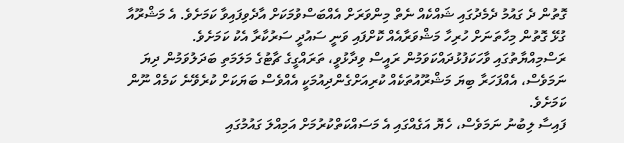ގޮތުން ދެ ގައުމު ދެމެދުގައި ޝައްކެއް ނެތް މިންވަރަށް އެއްބަސްވުމަކަށް އާދެވިފައިވާ ކަމަށެވެ. އެ މަޝްރޫއާ ގުޅޭ ގޮތުން މިހާތަނަށް ހުރިހާ މަޝްވަރާއެއް ކޮށްފައި ވަނީ ސައުދީ ސަރުކާރާ އެކު ކަމަށެވެ.
ރަސްމިއްޔާތުގައި ވާހަކަފުޅުދައްކަވަމުން ރައީސް ވިދާޅުވީ، ތަރައްގީގެ ޗާޓުގެ މަލަމަތި ބަދަލުވަމުން ދިޔަ ނަމަވެސް، އެއްފަހަރާ ބިޔަ މަޝްރޫއުތަކެއް ކުރިއަށްގެންދިއުމަކީ އެއްވެސް ބަޔަކަށް ކުރެވޭނެ ކަމެއް ނޫން ކަމަށެވެ.
ފައިސާ ލިބުނު ނަމަވެސް، ހެޔޮ އަގެއްގައި އެ މަސައްކަތްކުރުމަށް އަމިއްލަ ގައުމުގައި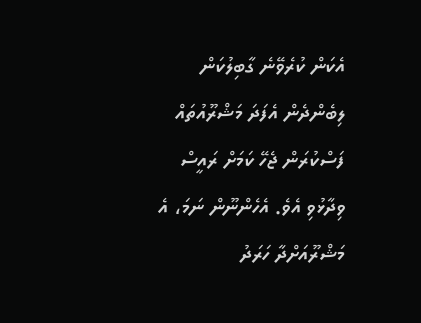އެކަން ކުރެވޭނެ ގާބިލުކަން ލިބެންދެން އެފަދަ މަޝްރޫއުތައް ފަސްކުރަން ޖެހޭ ކަމަށް ރައީސް ވިދާޅުވި އެވެ. އެހެންނޫން ނަމަ، އެ މަޝްރޫއަށްދާ ހަރަދު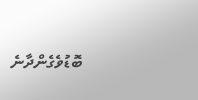ބޮޑުވެގެންދާނެ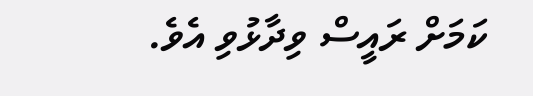ކަމަށް ރައީސް ވިދާޅުވި އެވެ.